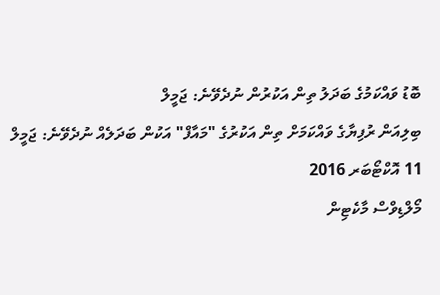ބޮޑު ވައްކަމުގެ ބަދަލު ތިން އަކުރުން ނުދެވޭނެ: ޖަމީލް
ބިލިއަން ރުފިޔާގެ ވައްކަމަށް ތިން އަކުރުގެ "މައާފް" އަކުން ބަދަލެއް ނުދެވޭނެ: ޖަމީލް
11 އޮކްޓޯބަރ 2016
މޯލްޑިވްސް މާކެޓިން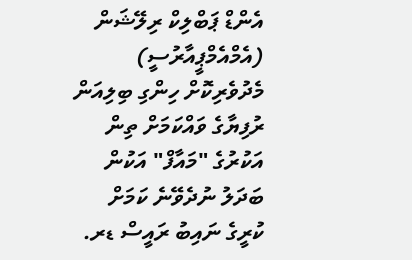އެންޑް ޕަބްލިކް ރިލޭޝަން (އެމްއެމްޕީއާރުސީ) މެދުވެރިކޮށް ހިންގި ބިލިއަން ރުފިޔާގެ ވައްކަމަށް ތިން އަކުރުގެ "މައާފް" އަކުން ބަދަލު ނުދެވޭނެ ކަމަށް ކުރީގެ ނައިބު ރައީސް ޑރ.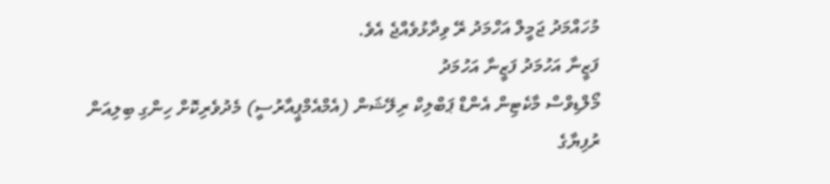މުހައްމަދު ޖަމީލް އަހްމަދު ރޭ ވިދާޅުވެއްޖެ އެވެ.
ފަޒީނާ އަހުމަދު ފަޒީނާ އަހުމަދު
މޯލްޑިވްސް މާކެޓިން އެންޑް ޕަބްލިކް ރިލޭޝަން (އެމްއެމްޕީއާރުސީ) މެދުވެރިކޮށް ހިންގި ބިލިއަން ރުފިޔާގެ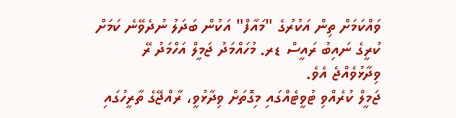ވައްކަމަށް ތިން އަކުރުގެ "މައާފް" އަކުން ބަދަލު ނުދެވޭނެ ކަމަށް ކުރީގެ ނައިބު ރައީސް ޑރ. މުހައްމަދު ޖަމީލް އަހްމަދު ރޭ ވިދާޅުވެއްޖެ އެވެ.
ޖަމީލް ކުރެއްވި ޓުވީޓެއްގައި މިގޮތަށް ވިދާޅުވީ، ރާއްޖޭގެ ތާރީހުގައި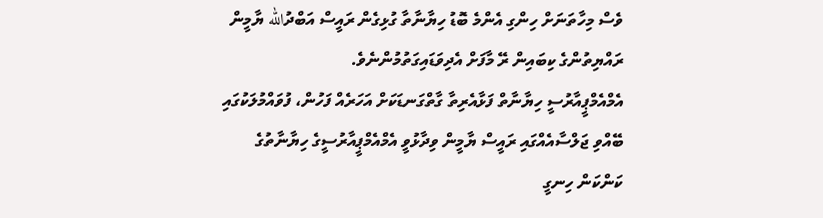ވެސް މިހާތަނަށް ހިންގި އެންމެ ބޮޑު ހިޔާނާތާ ގުޅިގެން ރައީސް އަބްދުالله ޔާމީން ރައްޔިތުންގެ ކިބައިން ރޭ މާފަށް އެދިވަޑައިގަތުމުންނެވެ.
އެމްއެމްޕީއާރުސީ ހިޔާނާތް ފަޅާއެރިތާ ގާތްގަނޑަކަށް އަހަރެއް ފަހުން، ފުވައްމުލަކުގައި ބޭއްވި ޖަލްސާއެއްގައި ރައީސް ޔާމީން ވިދާޅުވީ އެމްއެމްޕީއާރުސީގެ ހިޔާނާތުގެ ކަންކަން ހިނގީ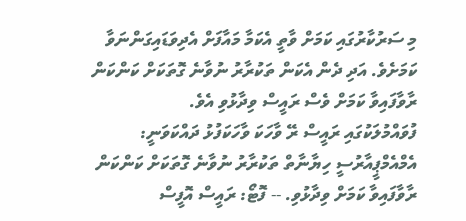މި ސަރުކާރުގައި ކަމަށް ވާތީ އެކަމާ މައާފަށް އެދިވަޑައިގަންނަވާ ކަމަށެވެ. އަދި ދެން އެކަން ތަކުރާރު ނުވާނެ ގޮތަކަށް ކަންކަން ރާވާފައިވާ ކަމަށް ވެސް ރައީސް ވިދާޅުވި އެވެ.
ފުވައްމުލަކުގައި ރައީސް ރޭ ވާހަކަ ވާހަކަފުޅު ދައްކަވަނީ: އެމްއެމްޕީއާރުސީ ހިޔާނާތް ތަކުރާރު ނުވާނެ ގޮތަކަށް ކަންކަން ރާވާފައިވާ ކަމަށް ވިދާޅުވި. -- ފޮޓޯ: ރައީސް އޮފީސް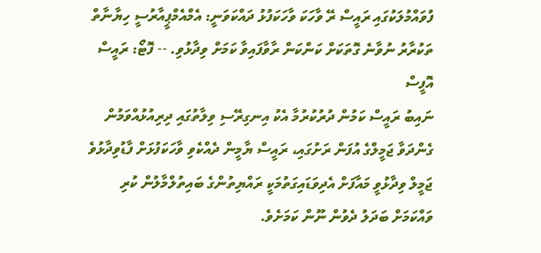ފުވައްމުލަކުގައި ރައީސް ރޭ ވާހަކަ ވާހަކަފުޅު ދައްކަވަނީ: އެމްއެމްޕީއާރުސީ ހިޔާނާތް ތަކުރާރު ނުވާނެ ގޮތަކަށް ކަންކަން ރާވާފައިވާ ކަމަށް ވިދާޅުވި. -- ފޮޓޯ: ރައީސް އޮފީސް
ނައިބު ރައީސް ކަމުން ދުރުކުރުމާ އެކު އިނގިރޭސި ވިލާތުގައި ދިރިއުޅުއްވަމުން ގެންދަވާ ޖަމީލްގެ އުފަން ރަށުގައި، ރައީސް ޔާމީން ދެއްކެވި ވާހަކަފުޅަށް ފާޑުވިދާޅުވެ ޖަމީލް ވިދާޅުވީ މައާފަށް އެދިވަޑައިގަތުމަކީ ރައްޔިތުންގެ ބައިތުލްމާލުން ކުރި ވައްކަމަށް ބަދަލު ދެވުން ނޫން ކަމަށެވެ.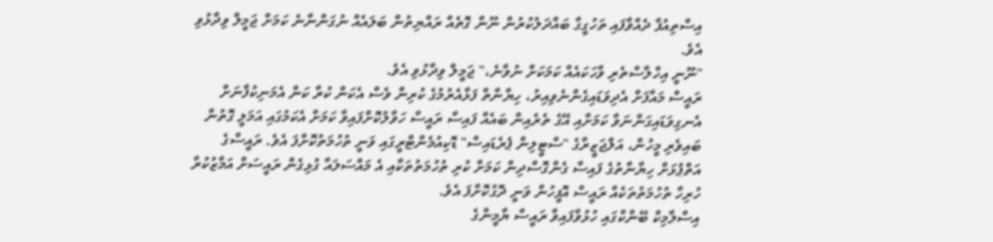އިސްތިއުފާ ދެއްވާފައި ތަހުގީގާ ބައްދަލުކުރުން ނޫން ގޮތެއް ރައްޔިތުން ބަލައެއް ނުގަންނާނެ ކަމަށް ޖަމީލް ވިދާޅުވި އެވެ.
"ނޫނީ އިހްލާސްތެރި ވާހަކައެއް ކަމަކަށް ނުވާނެ،" ޖަމީލް ވިދާޅުވި އެވެ.
ރައީސް މައާފަށް އެދިވަޑައިގެންނެވިއިރު، ހިޔާނާތް ފަޅާއެރުމުގެ ކުރިން ވެސް އެކަން ކުރާ ކަން އެމަނިކުފާނަށް އެނގިވަޑައިގަންނަވާ ކަމަށާއި އޭގެ ތެރެއިން ބައެއް ފައިސާ ރައީސާ ހަވާލުކޮށްފައިވާ ކަމަށް އެކަމުގައި އަމަލީ ގޮތުން ބައިވެރި މީހުން، އަލްޖަޒީރާގެ "ސްޓީލިން ޕެރެޑައިސް" ޑޮކިއުމެންޓްރީގައި ވަނީ ތުހުމަތުކޮށްފަ އެވެ. ރައީސްގެ އަތްޕުޅަށް ހިޔާނާތުގެ ފައިސާ ގެންގޮސްދިން ކަމަށް ކުރި ތުހުމަތުތަކާއި އެ މައްސަލައާ ގުޅިގެން ރައީސަށް އަމާޒުކުރާ ހުރިހާ ތުހުމަތުތަކެއް ރައީސް އޮފީހުން ވަނީ ދޮގުކޮށްފަ އެވެ.
އިސްލާމިކް ބޭންކްގައި ހުޅުވާފައިވާ ރައީސް ޔާމީންގެ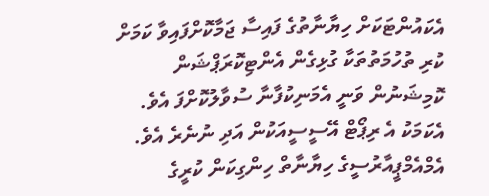އެކައުންޓަކަށް ހިޔާނާތުގެ ފައިސާ ޖަމާކޮށްފައިވާ ކަމަށް ކުރި ތުހުމަތުތަކާ ގުޅިގެން އެންޓިކޮރަޕްޝަން ކޮމިޝަނުން ވަނީ އެމަނިކުފާނާ ސުވާލުކޮށްފަ އެވެ. އެކަމަކު އެ ރިޕޯޓް އޭސީސީއަކުން އަދި ނުނެރެ އެވެ.
އެމްއެމްޕީއާރުސީގެ ހިޔާނާތް ހިންގިކަން ކުރީގެ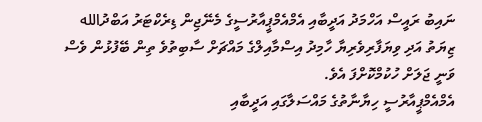ނައިބު ރައީސް އަހްމަދު އަދީބާއި އެމްއެމްޕީއާރުސީގެ މެނޭޖިން ޑިރެކްޓަރު އަބްދުالله ޒިޔަތު އަދި ވިޔަފާރިވެރިޔާ ހާމިދު އިސްމާއިލްގެ މައްޗަށް ސާބިތުވެ ތިން ބޭފުޅުން ވެސް ވަނީ ޖަލަށް ހުކުމްކޮށްފަ އެވެ.
އެމްއެމްޕީއާރުސީ ހިޔާނާތުގެ މައްސަލާގައި އަދީބާއި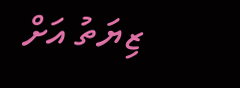ޒިޔަތު އަށް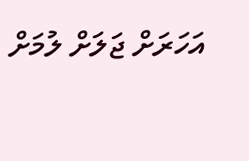އަހަރަށް ޖަލަށް ލުމަށް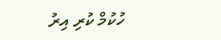ހުކުމް ކުރި އިރު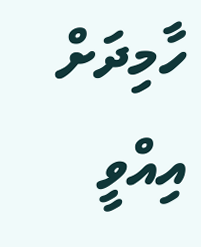ހާމިދަށް އިއްވީ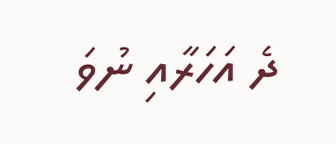ދެ އަހަރާއި ނުވަ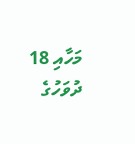މަހާއި 18 ދުވަހުގެ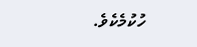ހުކުމެކެވެ.